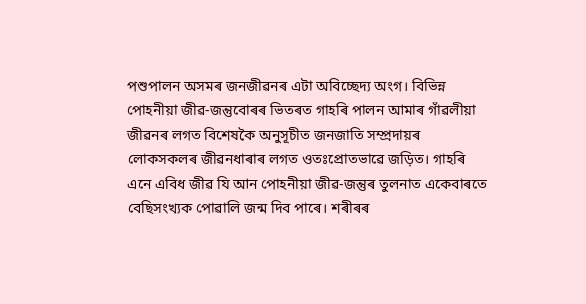পশুপালন অসমৰ জনজীৱনৰ এটা অবিচ্ছেদ্য অংগ। বিভিন্ন পোহনীয়া জীৱ-জন্তুবোৰৰ ভিতৰত গাহৰি পালন আমাৰ গাঁৱলীয়া জীৱনৰ লগত বিশেষকৈ অনুসূচীত জনজাতি সম্প্ৰদায়ৰ লোকসকলৰ জীৱনধাৰাৰ লগত ওতঃপ্ৰোতভাৱে জড়িত। গাহৰি এনে এবিধ জীৱ যি আন পোহনীয়া জীৱ-জন্তুৰ তুলনাত একেবাৰতে বেছিসংখ্যক পোৱালি জন্ম দিব পাৰে। শৰীৰৰ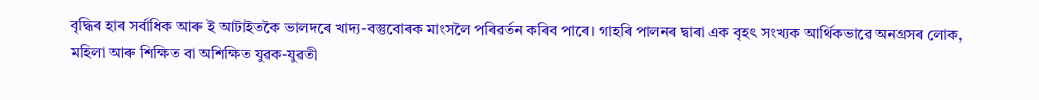বৃদ্ধিৰ হাৰ সৰ্বাধিক আৰু ই আটাইতকৈ ভালদৰে খাদ্য-বস্তুবোৰক মাংসলৈ পৰিৱৰ্তন কৰিব পাৰে। গাহৰি পালনৰ দ্বাৰা এক বৃহৎ সংখ্যক আৰ্থিকভাৱে অনগ্ৰসৰ লোক, মহিলা আৰু শিক্ষিত বা অশিক্ষিত যুৱক-যুৱতী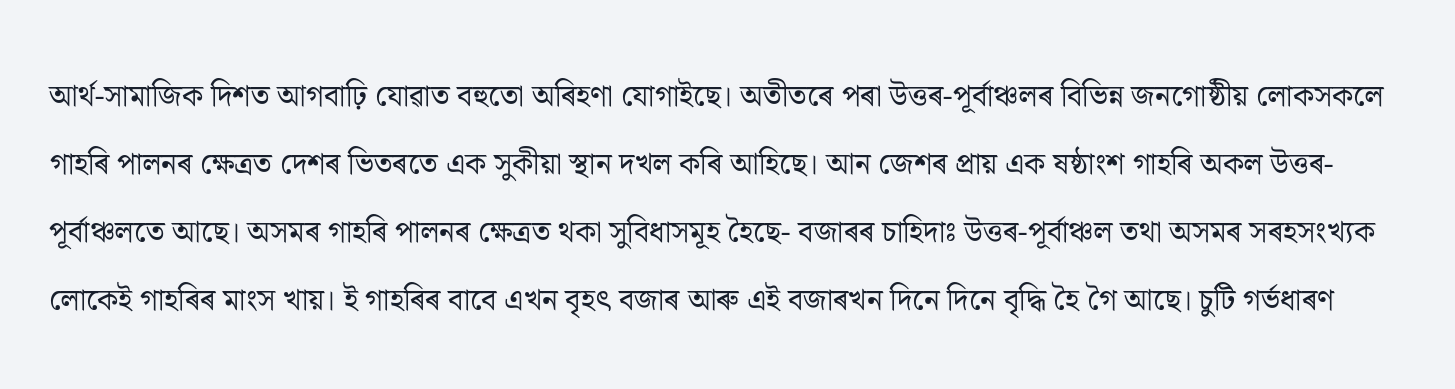আৰ্থ-সামাজিক দিশত আগবাঢ়ি যোৱাত বহুতো অৰিহণা যোগাইছে। অতীতৰে পৰা উত্তৰ-পূৰ্বাঞ্চলৰ বিভিন্ন জনগোষ্ঠীয় লোকসকলে গাহৰি পালনৰ ক্ষেত্ৰত দেশৰ ভিতৰতে এক সুকীয়া স্থান দখল কৰি আহিছে। আন জেশৰ প্ৰায় এক ষষ্ঠাংশ গাহৰি অকল উত্তৰ-পূৰ্বাঞ্চলতে আছে। অসমৰ গাহৰি পালনৰ ক্ষেত্ৰত থকা সুবিধাসমূহ হৈছে- বজাৰৰ চাহিদাঃ উত্তৰ-পূৰ্বাঞ্চল তথা অসমৰ সৰহসংখ্যক লোকেই গাহৰিৰ মাংস খায়। ই গাহৰিৰ বাবে এখন বৃহৎ বজাৰ আৰু এই বজাৰখন দিনে দিনে বৃদ্ধি হৈ গৈ আছে। চুটি গৰ্ভধাৰণ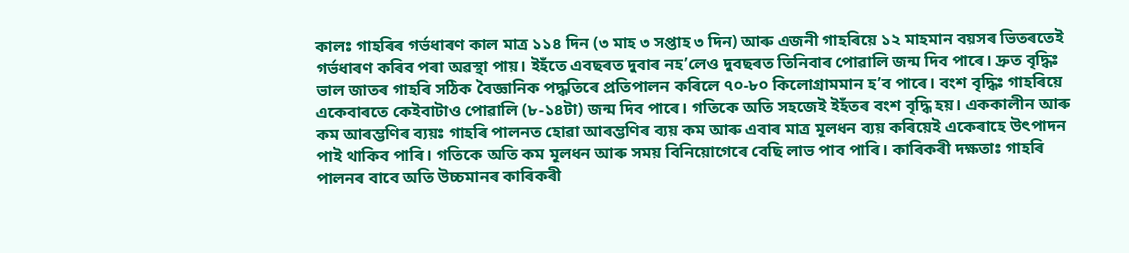কালঃ গাহৰিৰ গৰ্ভধাৰণ কাল মাত্ৰ ১১৪ দিন (৩ মাহ ৩ সপ্তাহ ৩ দিন) আৰু এজনী গাহৰিয়ে ১২ মাহমান বয়সৰ ভিতৰতেই গৰ্ভধাৰণ কৰিব পৰা অৱস্থা পায়। ইহঁতে এবছৰত দুবাৰ নহ’লেও দুবছৰত তিনিবাৰ পোৱালি জন্ম দিব পাৰে। দ্ৰুত বৃদ্ধিঃ ভাল জাতৰ গাহৰি সঠিক বৈজ্ঞানিক পদ্ধতিৰে প্ৰতিপালন কৰিলে ৭০-৮০ কিলোগ্ৰামমান হ’ব পাৰে। বংশ বৃদ্ধিঃ গাহৰিয়ে একেবাৰতে কেইবাটাও পোৱালি (৮-১৪টা) জন্ম দিব পাৰে। গতিকে অতি সহজেই ইহঁতৰ বংশ বৃদ্ধি হয়। এককালীন আৰু কম আৰম্ভণিৰ ব্যয়ঃ গাহৰি পালনত হোৱা আৰম্ভণিৰ ব্যয় কম আৰু এবাৰ মাত্ৰ মূলধন ব্যয় কৰিয়েই একেৰাহে উৎপাদন পাই থাকিব পাৰি। গতিকে অতি কম মূলধন আৰু সময় বিনিয়োগেৰে বেছি লাভ পাব পাৰি। কাৰিকৰী দক্ষতাঃ গাহৰি পালনৰ বাবে অতি উচ্চমানৰ কাৰিকৰী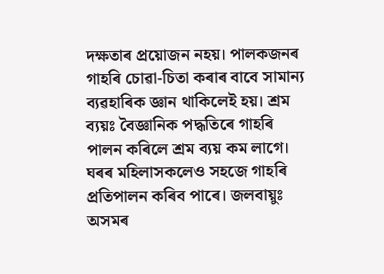দক্ষতাৰ প্ৰয়োজন নহয়। পালকজনৰ গাহৰি চোৱা-চিতা কৰাৰ বাবে সামান্য ব্যৱহাৰিক জ্ঞান থাকিলেই হয়। শ্ৰম ব্যয়ঃ বৈজ্ঞানিক পদ্ধতিৰে গাহৰি পালন কৰিলে শ্ৰম ব্যয় কম লাগে। ঘৰৰ মহিলাসকলেও সহজে গাহৰি প্ৰতিপালন কৰিব পাৰে। জলবায়ুঃ অসমৰ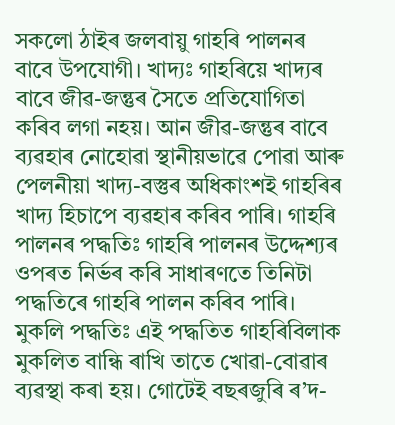সকলো ঠাইৰ জলবায়ু গাহৰি পালনৰ বাবে উপযোগী। খাদ্যঃ গাহৰিয়ে খাদ্যৰ বাবে জীৱ-জন্তুৰ সৈতে প্ৰতিযোগিতা কৰিব লগা নহয়। আন জীৱ-জন্তুৰ বাবে ব্যৱহাৰ নোহোৱা স্থানীয়ভাৱে পোৱা আৰু পেলনীয়া খাদ্য-বস্তুৰ অধিকাংশই গাহৰিৰ খাদ্য হিচাপে ব্যৱহাৰ কৰিব পাৰি। গাহৰি পালনৰ পদ্ধতিঃ গাহৰি পালনৰ উদ্দেশ্যৰ ওপৰত নিৰ্ভৰ কৰি সাধাৰণতে তিনিটা পদ্ধতিৰে গাহৰি পালন কৰিব পাৰি। মুকলি পদ্ধতিঃ এই পদ্ধতিত গাহৰিবিলাক মুকলিত বান্ধি ৰাখি তাতে খোৱা-বোৱাৰ ব্যৱস্থা কৰা হয়। গোটেই বছৰজুৰি ৰ’দ-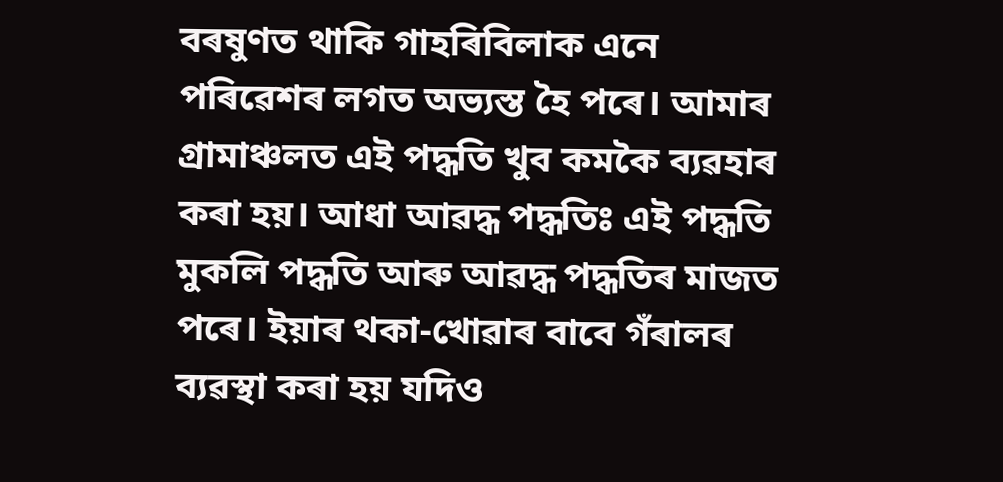বৰষুণত থাকি গাহৰিবিলাক এনে পৰিৱেশৰ লগত অভ্যস্ত হৈ পৰে। আমাৰ গ্ৰামাঞ্চলত এই পদ্ধতি খুব কমকৈ ব্যৱহাৰ কৰা হয়। আধা আৱদ্ধ পদ্ধতিঃ এই পদ্ধতি মুকলি পদ্ধতি আৰু আৱদ্ধ পদ্ধতিৰ মাজত পৰে। ইয়াৰ থকা-খোৱাৰ বাবে গঁৰালৰ ব্যৱস্থা কৰা হয় যদিও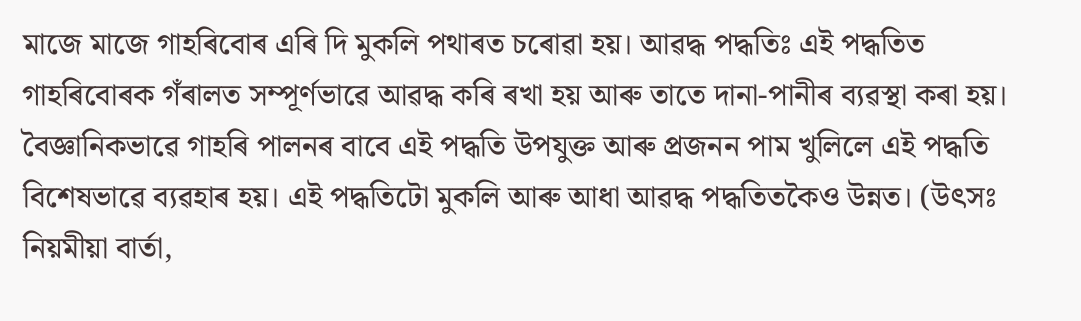মাজে মাজে গাহৰিবোৰ এৰি দি মুকলি পথাৰত চৰোৱা হয়। আৱদ্ধ পদ্ধতিঃ এই পদ্ধতিত গাহৰিবোৰক গঁৰালত সম্পূৰ্ণভাৱে আৱদ্ধ কৰি ৰখা হয় আৰু তাতে দানা-পানীৰ ব্যৱস্থা কৰা হয়। বৈজ্ঞানিকভাৱে গাহৰি পালনৰ বাবে এই পদ্ধতি উপযুক্ত আৰু প্ৰজনন পাম খুলিলে এই পদ্ধতি বিশেষভাৱে ব্যৱহাৰ হয়। এই পদ্ধতিটো মুকলি আৰু আধা আৱদ্ধ পদ্ধতিতকৈও উন্নত। (উৎসঃ নিয়মীয়া বাৰ্তা,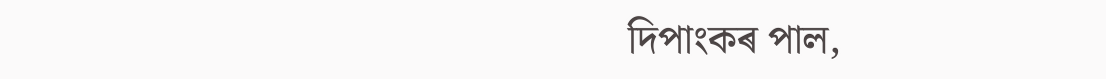দিপাংকৰ পাল,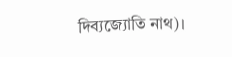দিব্যজ্যোতি নাথ)।